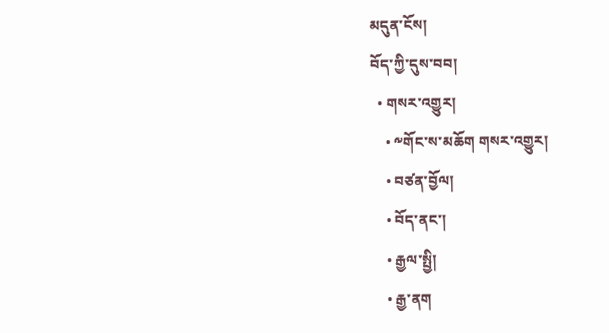མདུན་ངོས།
བོད་ཀྱི་དུས་བབ།
  • གསར་འགྱུར།
    • ༸གོང་ས་མཆོག གསར་འགྱུར།
    • བཙན་བྱོལ།
    • བོད་ནང་།
    • རྒྱལ་སྤྱི།
    • རྒྱ་ནག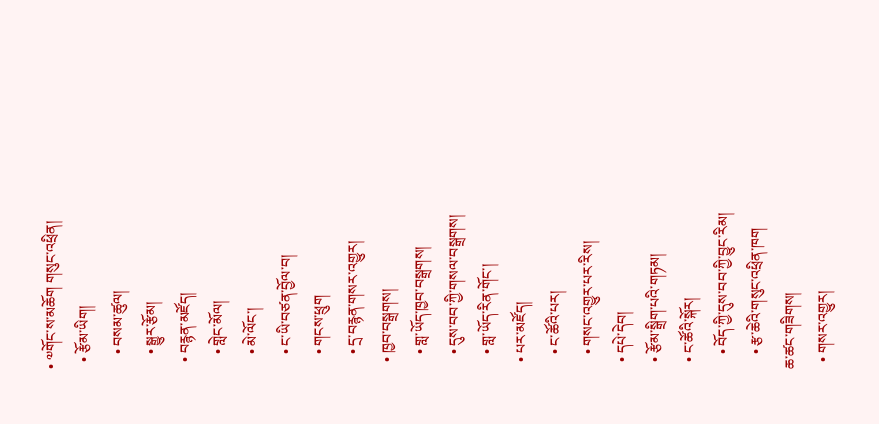• ༧གོང་ས་མཆོག གསུང་འཕྲིན།
  • རྩོམ་ཡིག།
    • བསམ་ཚུལ།
    • སྒྱུར་རྩོམ།
  • བརྙན་མཛོད།
    • གླེང་མོལ།
    • མེ་ལོང་།
    • ང་ཡི་བཙན་བྱོལ་བ།
    • གངས་ཕྲུག
    • དྲ་བརྙན་གསར་འགྱུར།
  • ཁྱབ་བསྒྲགས།
    • གླ་ཡོད་ཁྱབ་བསྒྲགས།
    • དུས་བབ་ཀྱི་གསལ་བསྒྲགས།
    • གླ་ཡོད་རིན་གོང་།
  • པར་མཛོད།
    • ང་ཚོའི་པར།
    • གསང་འགྱུར་པར་རིས།
  • དཔེ་དེབ།
  • རྩོམ་སྒྲིག་པའི་གཏམ།
  • ང་ཚོའི་སྐོར།
    • བོད་ཀྱི་དུས་བབ་ཀྱི་བྱུང་རིམ།
    • རྩ་ཆེའི་གསུང་འཕྲིན་ཁག
ཆ་ཚང་གཟིགས།
  • གསར་འགྱུར།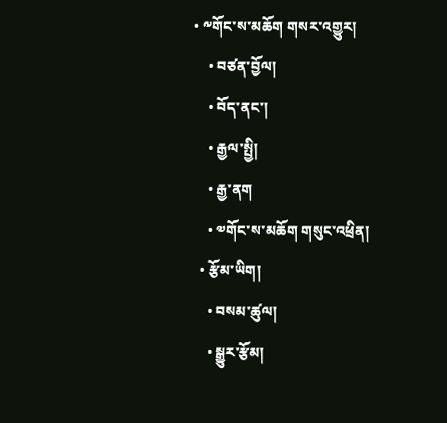• ༸གོང་ས་མཆོག གསར་འགྱུར།
    • བཙན་བྱོལ།
    • བོད་ནང་།
    • རྒྱལ་སྤྱི།
    • རྒྱ་ནག
    • ༧གོང་ས་མཆོག གསུང་འཕྲིན།
  • རྩོམ་ཡིག།
    • བསམ་ཚུལ།
    • སྒྱུར་རྩོམ།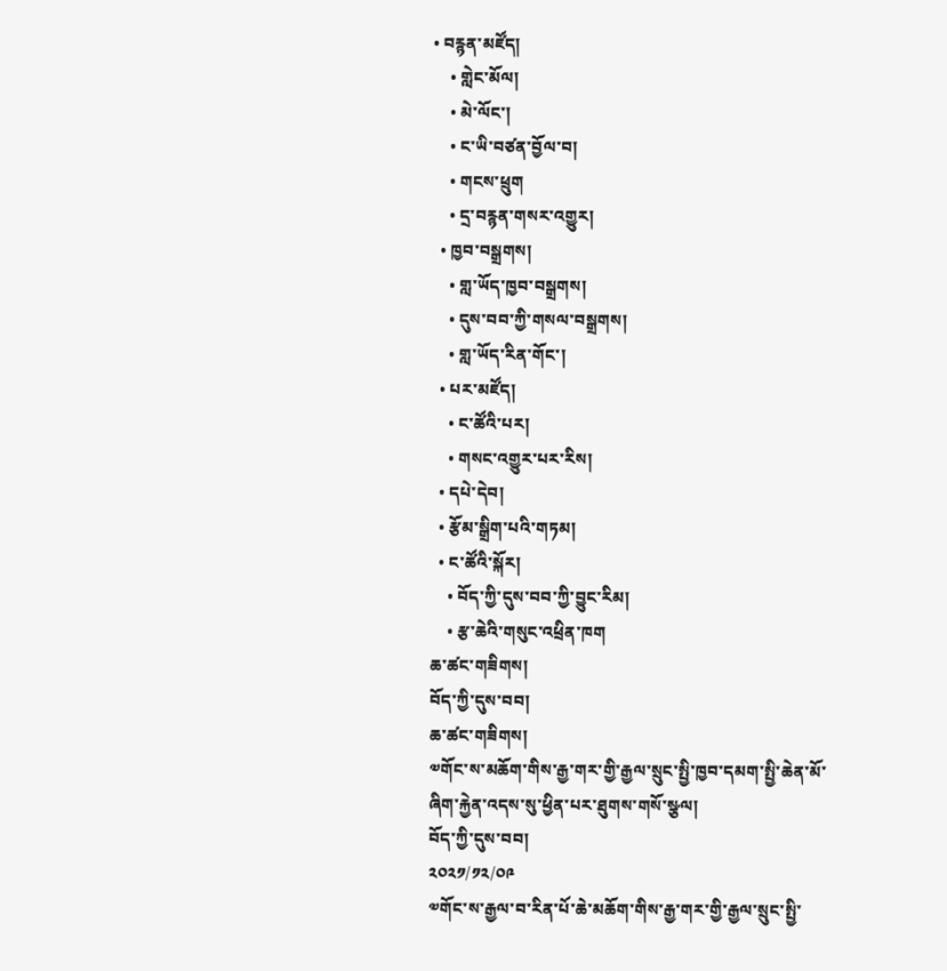• བརྙན་མཛོད།
    • གླེང་མོལ།
    • མེ་ལོང་།
    • ང་ཡི་བཙན་བྱོལ་བ།
    • གངས་ཕྲུག
    • དྲ་བརྙན་གསར་འགྱུར།
  • ཁྱབ་བསྒྲགས།
    • གླ་ཡོད་ཁྱབ་བསྒྲགས།
    • དུས་བབ་ཀྱི་གསལ་བསྒྲགས།
    • གླ་ཡོད་རིན་གོང་།
  • པར་མཛོད།
    • ང་ཚོའི་པར།
    • གསང་འགྱུར་པར་རིས།
  • དཔེ་དེབ།
  • རྩོམ་སྒྲིག་པའི་གཏམ།
  • ང་ཚོའི་སྐོར།
    • བོད་ཀྱི་དུས་བབ་ཀྱི་བྱུང་རིམ།
    • རྩ་ཆེའི་གསུང་འཕྲིན་ཁག
ཆ་ཚང་གཟིགས།
བོད་ཀྱི་དུས་བབ།
ཆ་ཚང་གཟིགས།
༧གོང་ས་མཆོག་གིས་རྒྱ་གར་གྱི་རྒྱལ་སྲུང་སྤྱི་ཁྱབ་དམག་སྤྱི་ཆེན་མོ་ཞིག་རྐྱེན་འདས་སུ་ཕྱིན་པར་ཐུགས་གསོ་སྩལ།
བོད་ཀྱི་དུས་བབ།
༢༠༢༡/༡༢/༠༩
༧གོང་ས་རྒྱལ་བ་རིན་པོ་ཆེ་མཆོག་གིས་རྒྱ་གར་གྱི་རྒྱལ་སྲུང་སྤྱི་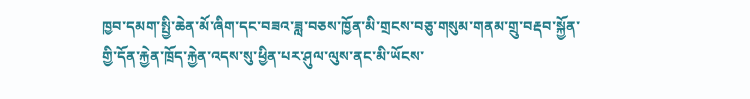ཁྱབ་དམག་སྤྱི་ཆེན་མོ་ཞིག་དང་བཟའ་ཟླ་བཅས་ཁྱོན་མི་གྲངས་བཅུ་གསུམ་གནམ་གྲུ་བརྡབ་སྐྱོན་གྱི་དོན་རྐྱེན་ཁྲོད་རྐྱེན་འདས་སུ་ཕྱིན་པར་ཤུལ་ལུས་ནང་མི་ཡོངས་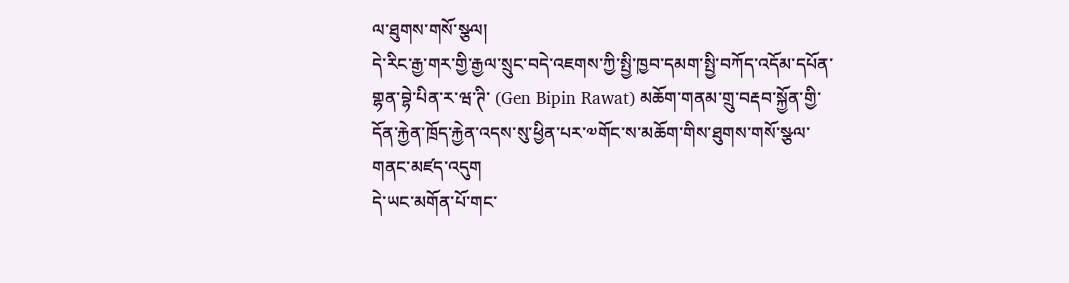ལ་ཐུགས་གསོ་སྩལ།
དེ་རིང་རྒྱ་གར་གྱི་རྒྱལ་སྲུང་བདེ་འཇགས་ཀྱི་སྤྱི་ཁྱབ་དམག་སྤྱི་བཀོད་འདོམ་དཔོན་གྷན་བྷེ་པིན་ར་ཝ་ཊི་ (Gen Bipin Rawat) མཆོག་གནམ་གྲུ་བརྡབ་སྐྱོན་གྱི་དོན་རྐྱེན་ཁྲོད་རྐྱེན་འདས་སུ་ཕྱིན་པར་༧གོང་ས་མཆོག་གིས་ཐུགས་གསོ་སྩལ་གནང་མཛད་འདུག
དེ་ཡང་མགོན་པོ་གང་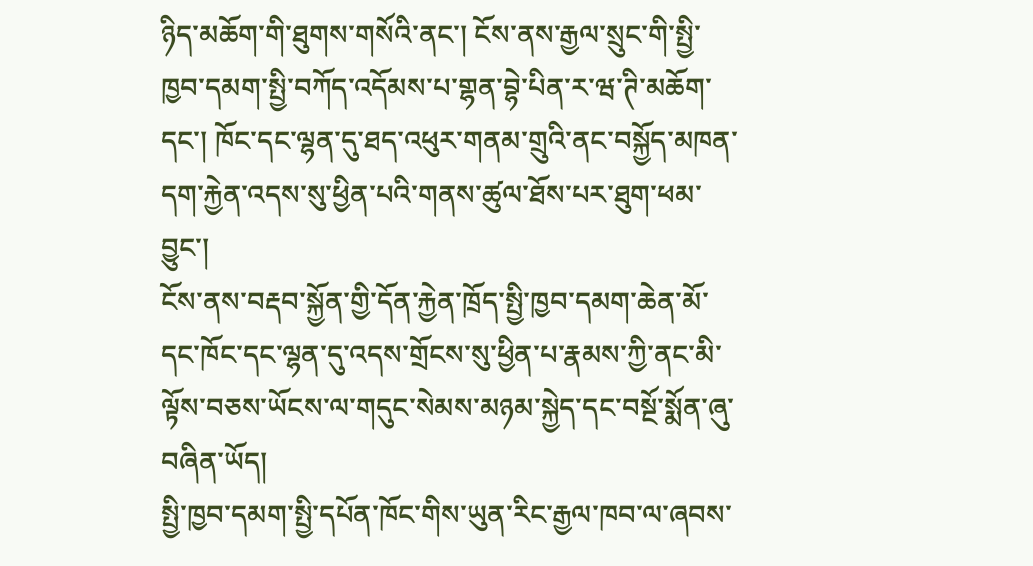ཉིད་མཆོག་གི་ཐུགས་གསོའི་ནང་། ངོས་ནས་རྒྱལ་སྲུང་གི་སྤྱི་ཁྱབ་དམག་སྤྱི་བཀོད་འདོམས་པ་གྷན་བྷེ་པིན་ར་ཝ་ཊི་མཆོག་དང་། ཁོང་དང་ལྷན་དུ་ཐད་འཕུར་གནམ་གྲུའི་ནང་བསྐྱོད་མཁན་དག་རྐྱེན་འདས་སུ་ཕྱིན་པའི་གནས་ཚུལ་ཐོས་པར་ཐུག་ཕམ་བྱུང་།
ངོས་ནས་བརྡབ་སྐྱོན་གྱི་དོན་རྐྱེན་ཁྲོད་སྤྱི་ཁྱབ་དམག་ཆེན་མོ་དང་ཁོང་དང་ལྷན་དུ་འདས་གྲོངས་སུ་ཕྱིན་པ་རྣམས་ཀྱི་ནང་མི་ལྟོས་བཅས་ཡོངས་ལ་གདུང་སེམས་མཉམ་སྐྱེད་དང་བསྔོ་སྨོན་ཞུ་བཞིན་ཡོད།
སྤྱི་ཁྱབ་དམག་སྤྱི་དཔོན་ཁོང་གིས་ཡུན་རིང་རྒྱལ་ཁབ་ལ་ཞབས་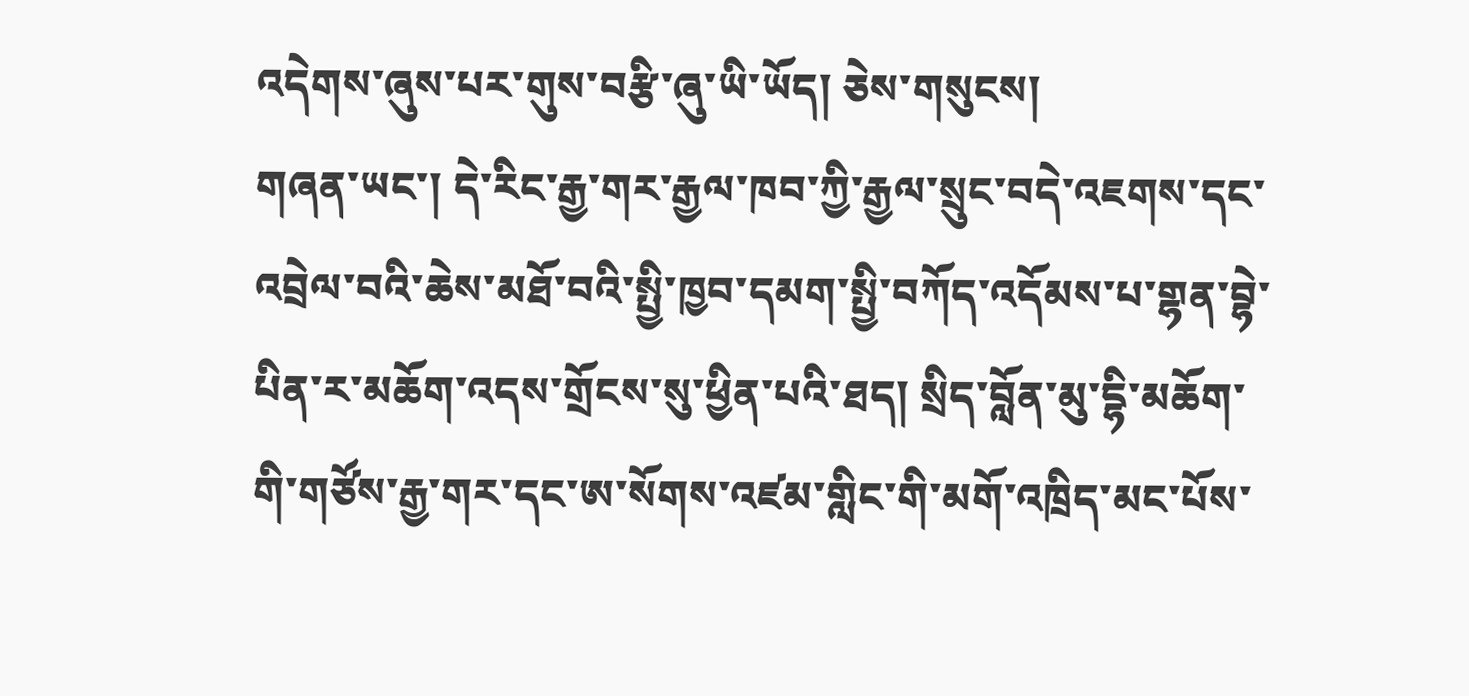འདེགས་ཞུས་པར་གུས་བརྩི་ཞུ་ཡི་ཡོད། ཅེས་གསུངས།
གཞན་ཡང་། དེ་རིང་རྒྱ་གར་རྒྱལ་ཁབ་ཀྱི་རྒྱལ་སྲུང་བདེ་འཇགས་དང་འབྲེལ་བའི་ཆེས་མཐོ་བའི་སྤྱི་ཁྱབ་དམག་སྤྱི་བཀོད་འདོམས་པ་གྷན་བྷེ་པིན་ར་མཆོག་འདས་གྲོངས་སུ་ཕྱིན་པའི་ཐད། སྲིད་བློན་མུ་དྷི་མཆོག་གི་གཙོས་རྒྱ་གར་དང་ཨ་སོགས་འཛམ་གླིང་གི་མགོ་འཁྲིད་མང་པོས་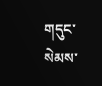གདུང་སེམས་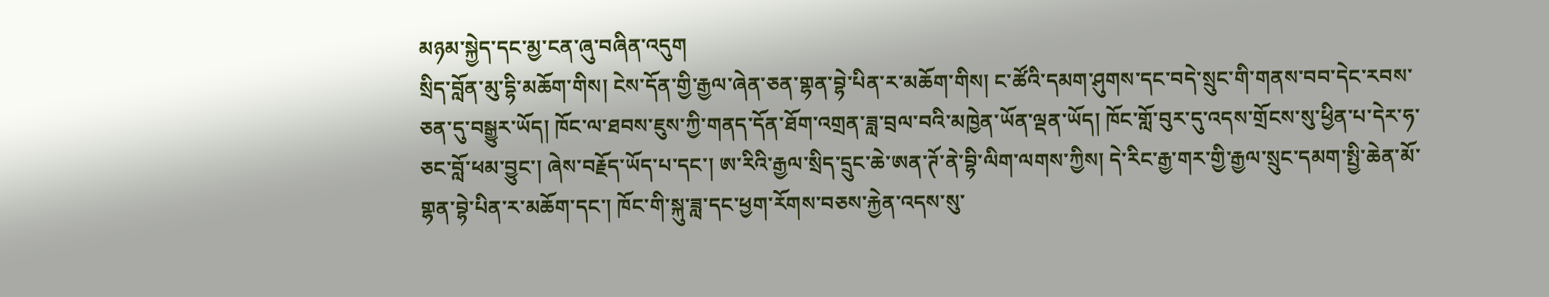མཉམ་སྐྱེད་དང་མྱ་ངན་ཞུ་བཞིན་འདུག
སྲིད་བློན་མུ་དྷི་མཆོག་གིས། ངེས་དོན་གྱི་རྒྱལ་ཞེན་ཅན་གྷན་བྷེ་པིན་ར་མཆོག་གིས། ང་ཚོའི་དམག་ཤུགས་དང་བདེ་སྲུང་གི་གནས་བབ་དེང་རབས་ཅན་དུ་བསྒྱུར་ཡོད། ཁོང་ལ་ཐབས་ཇུས་ཀྱི་གནད་དོན་ཐོག་འགྲན་ཟླ་བྲལ་བའི་མཁྱེན་ཡོན་ལྡན་ཡོད། ཁོང་གློ་བུར་དུ་འདས་གྲོངས་སུ་ཕྱིན་པ་དེར་ཧ་ཅང་བློ་ཕམ་བྱུང་། ཞེས་བརྗོད་ཡོད་པ་དང་། ཨ་རིའི་རྒྱལ་སྲིད་དྲུང་ཆེ་ཨན་ཊོ་ནེ་བྷི་ལིག་ལགས་ཀྱིས། དེ་རིང་རྒྱ་གར་གྱི་རྒྱལ་སྲུང་དམག་སྤྱི་ཆེན་མོ་གྷན་བྷེ་པིན་ར་མཆོག་དང་། ཁོང་གི་སྐུ་ཟླ་དང་ཕྱག་རོགས་བཅས་རྐྱེན་འདས་སུ་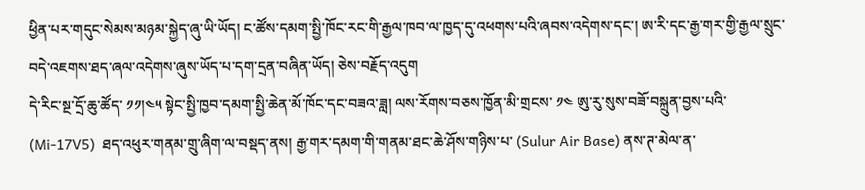ཕྱིན་པར་གདུང་སེམས་མཉམ་སྐྱེད་ཞུ་ཡི་ཡོད། ང་ཚོས་དམག་སྤྱི་ཁོང་རང་གི་རྒྱལ་ཁབ་ལ་ཁྱད་དུ་འཕགས་པའི་ཞབས་འདེགས་དང་། ཨ་རི་དང་རྒྱ་གར་གྱི་རྒྱལ་སྲུང་བདེ་འཇགས་ཐད་ཞལ་འདེགས་ཞུས་ཡོད་པ་དག་དྲན་བཞིན་ཡོད། ཅེས་བརྗོད་འདུག
དེ་རིང་སྔ་དྲོ་ཆུ་ཚོད་ ༡༡།༤༥ སྟེང་སྤྱི་ཁྱབ་དམག་སྤྱི་ཆེན་མོ་ཁོང་དང་བཟའ་ཟླ། ལས་རོགས་བཅས་ཁྱོན་མི་གྲངས་ ༡༤ ཨུ་རུ་སུས་བཟོ་བསྐྲུན་བྱས་པའི་ (Mi-17V5)  ཐད་འཕུར་གནམ་གྲུ་ཞིག་ལ་བསྡད་ནས། རྒྱ་གར་དམག་གི་གནམ་ཐང་ཆེ་ཤོས་གཉིས་པ་ (Sulur Air Base) ནས་ཊ་མེལ་ན་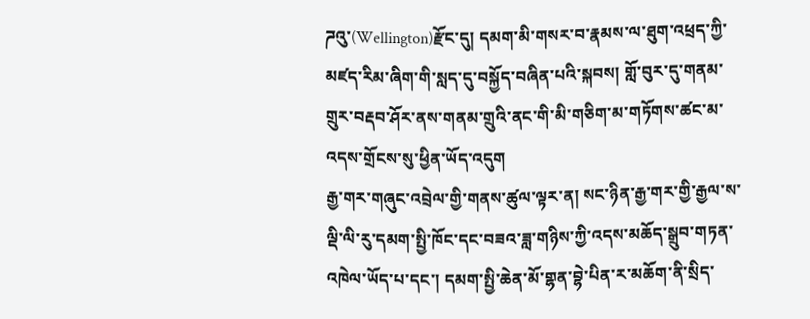ཌའུ་(Wellington)རྫོང་དུ། དམག་མི་གསར་བ་རྣམས་ལ་ཐུག་འཕྲད་ཀྱི་མཛད་རིམ་ཞིག་གི་སླད་དུ་བསྐྱོད་བཞིན་པའི་སྐབས། གློ་བུར་དུ་གནམ་གྲུར་བརྡབ་ཤོར་ནས་གནམ་གྲུའི་ནང་གི་མི་གཅིག་མ་གཏོགས་ཚང་མ་འདས་གྲོངས་སུ་ཕྱིན་ཡོད་འདུག
རྒྱ་གར་གཞུང་འབྲེལ་གྱི་གནས་ཚུལ་ལྟར་ན། སང་ཉིན་རྒྱ་གར་གྱི་རྒྱལ་ས་ལྡི་ལི་རུ་དམག་སྤྱི་ཁོང་དང་བཟའ་ཟླ་གཉིས་ཀྱི་འདས་མཆོད་སྒྲུབ་གཏན་འཁེལ་ཡོད་པ་དང་། དམག་སྤྱི་ཆེན་མོ་གྷན་བྷེ་པིན་ར་མཆོག་ནི་སྲིད་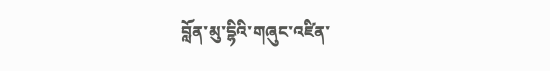བློན་མུ་དྷིའི་གཞུང་འཛིན་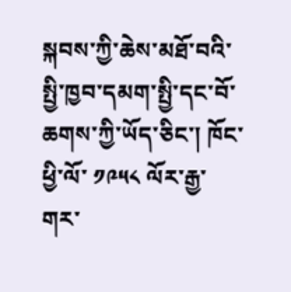སྐབས་ཀྱི་ཆེས་མཐོ་བའི་སྤྱི་ཁྱབ་དམག་སྤྱི་དང་བོ་ཆགས་ཀྱི་ཡོད་ཅིང་། ཁོང་ཕྱི་ལོ་ ༡༩༥༨ ལོར་རྒྱ་གར་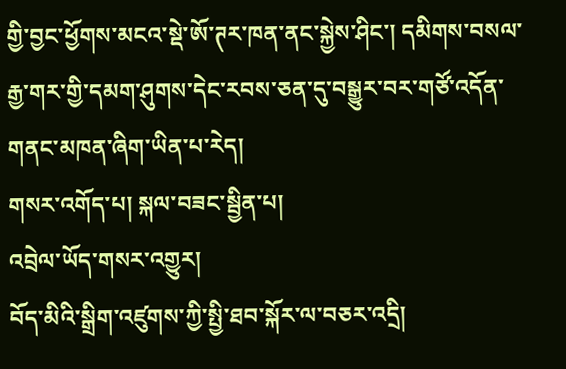གྱི་བྱང་ཕྱོགས་མངའ་སྡེ་ཨོ་ཊར་ཁན་ནང་སྐྱེས་ཤིང་། དམིགས་བསལ་རྒྱ་གར་གྱི་དམག་ཤུགས་དེང་རབས་ཅན་དུ་བསྒྱུར་བར་གཙོ་འདོན་གནང་མཁན་ཞིག་ཡིན་པ་རེད།
གསར་འགོད་པ། སྐལ་བཟང་སྦྱིན་པ།
འབྲེལ་ཡོད་གསར་འགྱུར།
བོད་མིའི་སྒྲིག་འཛུགས་ཀྱི་སྤྱི་ཐབ་སྐོར་ལ་བཅར་འདྲི།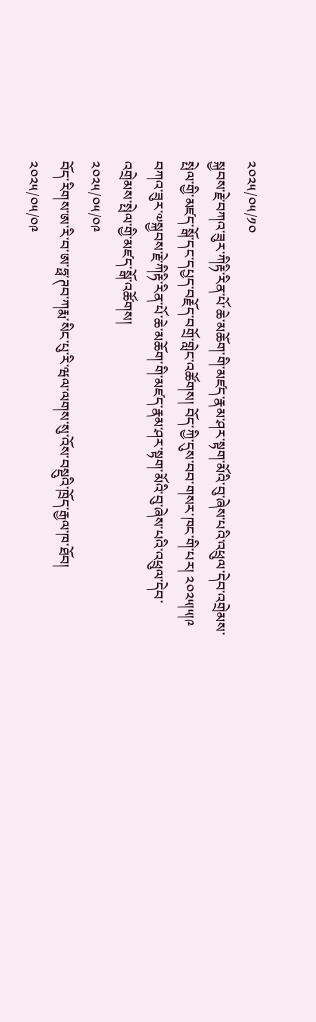༢༠༢༥/༠༥/༡༠
སྐྱབས་རྗེ་བཀའ་ཟུར་ཀིརྟི་རིན་པོ་ཆེ་མཆོག་གི་མཛད་རྣམ་ཤར་སྟག་མོའི་བུ་ཞེས་པའི་འཕྲུལ་དེབ་འགྲེམས་སྤེལ་གྱི་མཛད་སྒོ་དང་དཔྱད་བརྗོད་བགྲོ་གླེང་འཚོགས། བོད་ཀྱི་དུས་བབ་གསར་ཁང་གི་པར། ༢༠༢༥།༥།༩
བཀའ་ཟུར་༧སྐྱབས་རྗེ་ཀིརྟི་རིན་པོ་ཆེ་མཆོག་གི་མཛད་རྣམ་ཤར་སྟག་མོའི་བུ་ཞེས་པའི་འཕྲུལ་དེབ་འགྲེམས་སྤེལ་གྱི་མཛད་སྒོ་འཚོགས།
༢༠༢༥/༠༥/༠༩
བོད་རིགས་ཨ་རི་བ་ཨ་ཧྥ་ཊབ་ཀརྨ་སིང་པུ་རི་ཝལ་ལགས་སུ་འོས་བསྡུའི་ཁྲོད་རྒྱལ་ཁ་ཐོབ།
༢༠༢༥/༠༥/༠༩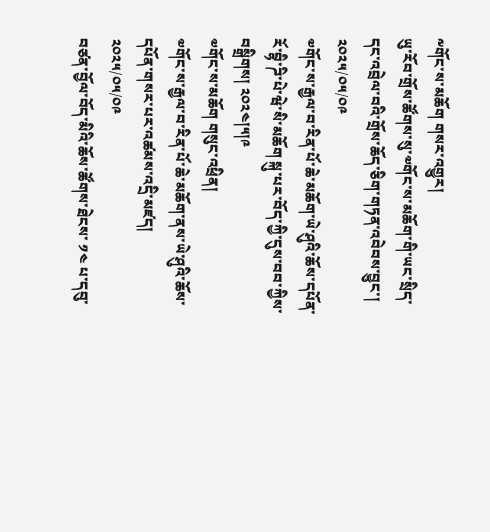༸གོང་ས་མཆོག གསར་འགྱུར།
ཡུ་རོབ་གྲོས་ཚོགས་སུ་༧གོང་ས་མཆོག་གི་ཡང་སྲིད་དང་འབྲེལ་བའི་གྲོས་ཆོད་ཅིག་གཏན་འབེབས་བྱུང་།
༢༠༢༥/༠༥/༠༩
༧གོང་ས་རྒྱལ་བ་རིན་པོ་ཆེ་མཆོག་ཡེ་ཤུའི་ཆོས་དཔོན་རོ་བྷི་ཌི་པེ་ཝེ་སི་མཆོག སྐུ་པར་བོད་ཀྱི་དུས་བབ་ཀྱིས་བསྒྲིགས། ༢༠༢༤།༥།༩
༧གོང་ས་མཆོག གསུང་འཕྲིན།
༧གོང་ས་རྒྱལ་བ་རིན་པོ་ཆེ་མཆོག་ནས་ཡེ་ཤུའི་ཆོས་དཔོན་གསར་པར་འཚམས་འདྲི་མཛད།
༢༠༢༥/༠༥/༠༩
བཙན་བྱོལ་བོད་མིའི་ཆོས་ཚོགས་ཐེངས་ ༡༤ པ་དབུ་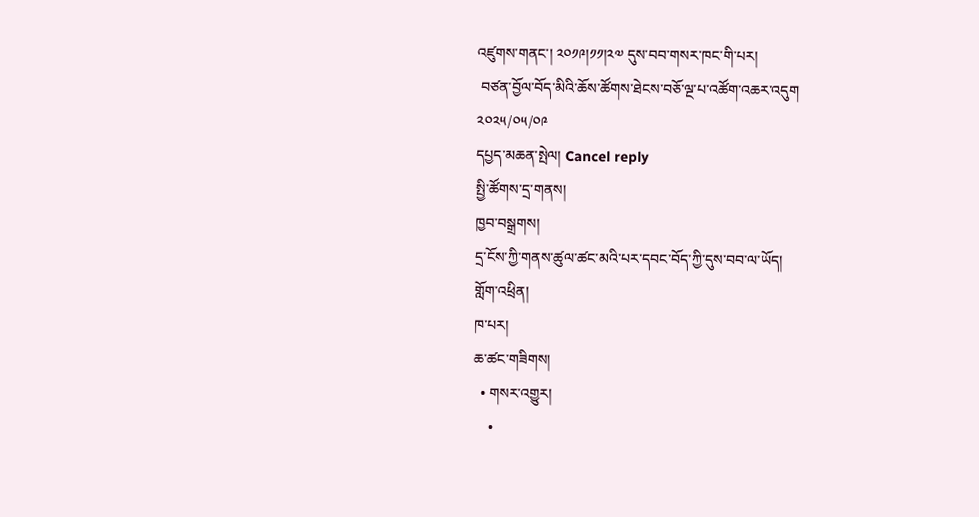འཛུགས་གནང་། ༢༠༡༩།༡༡།༢༧ དུས་བབ་གསར་ཁང་གི་པར།
 བཙན་བྱོལ་བོད་མིའི་ཆོས་ཚོགས་ཐེངས་བཅོ་ལྔ་པ་འཚོག་འཆར་འདུག
༢༠༢༥/༠༥/༠༩
དཔྱད་མཆན་སྤེལ། Cancel reply
སྤྱི་ཚོགས་དྲ་གནས།
ཁྱབ་བསྒྲགས།
དྲ་ངོས་ཀྱི་གནས་ཚུལ་ཚང་མའི་པར་དབང་བོད་ཀྱི་དུས་བབ་ལ་ཡོད།
གློག་འཕྲིན།
ཁ་པར།
ཆ་ཚང་གཟིགས།
  • གསར་འགྱུར།
    •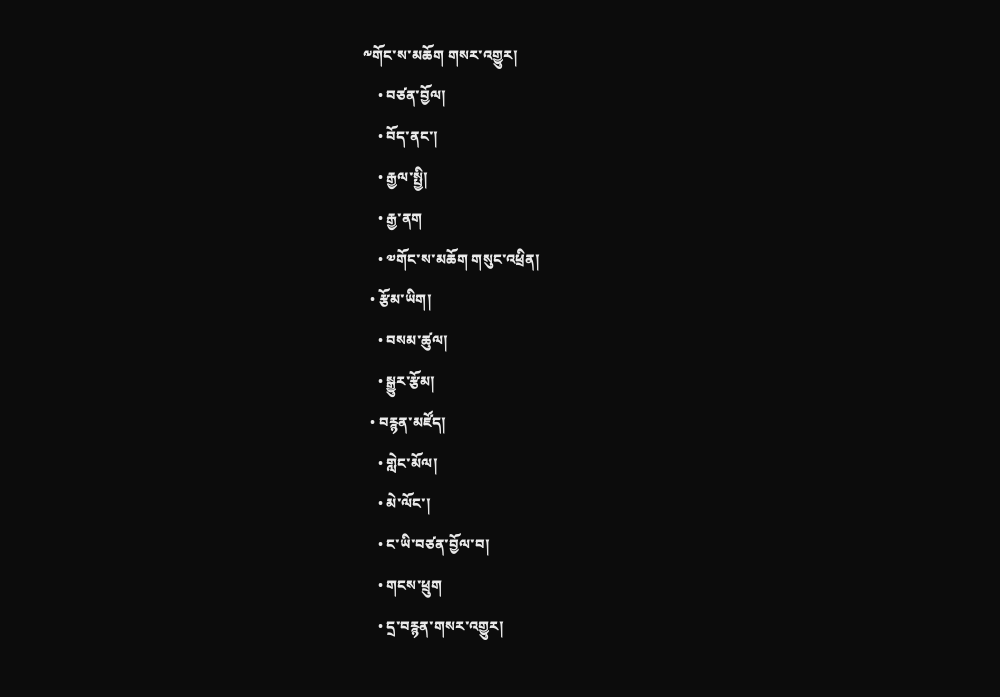༸གོང་ས་མཆོག གསར་འགྱུར།
    • བཙན་བྱོལ།
    • བོད་ནང་།
    • རྒྱལ་སྤྱི།
    • རྒྱ་ནག
    • ༧གོང་ས་མཆོག གསུང་འཕྲིན།
  • རྩོམ་ཡིག།
    • བསམ་ཚུལ།
    • སྒྱུར་རྩོམ།
  • བརྙན་མཛོད།
    • གླེང་མོལ།
    • མེ་ལོང་།
    • ང་ཡི་བཙན་བྱོལ་བ།
    • གངས་ཕྲུག
    • དྲ་བརྙན་གསར་འགྱུར།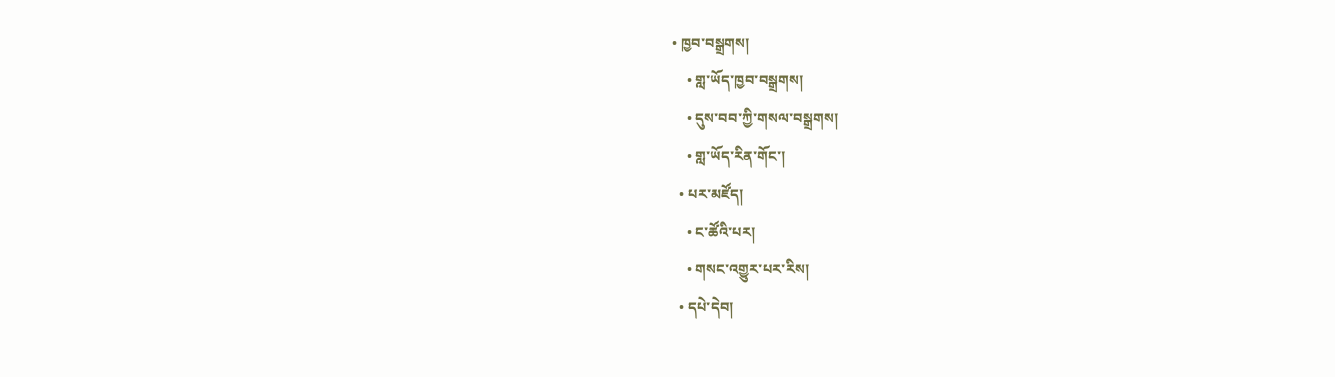• ཁྱབ་བསྒྲགས།
    • གླ་ཡོད་ཁྱབ་བསྒྲགས།
    • དུས་བབ་ཀྱི་གསལ་བསྒྲགས།
    • གླ་ཡོད་རིན་གོང་།
  • པར་མཛོད།
    • ང་ཚོའི་པར།
    • གསང་འགྱུར་པར་རིས།
  • དཔེ་དེབ།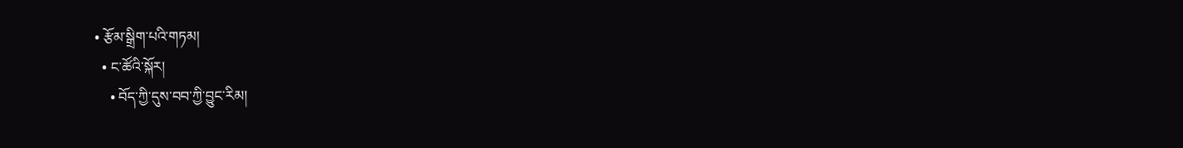• རྩོམ་སྒྲིག་པའི་གཏམ།
  • ང་ཚོའི་སྐོར།
    • བོད་ཀྱི་དུས་བབ་ཀྱི་བྱུང་རིམ།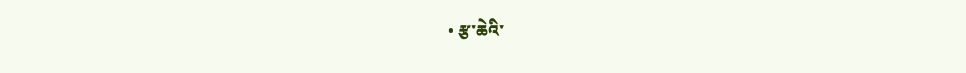• རྩ་ཆེའི་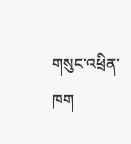གསུང་འཕྲིན་ཁག